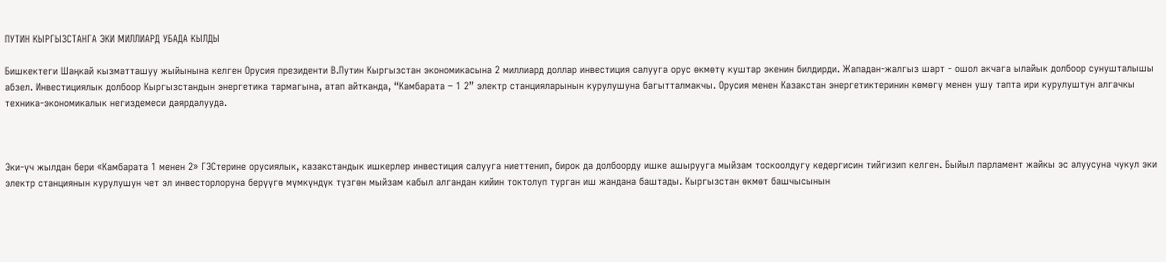ПУТИН КЫРГЫЗСТАНГА ЭКИ МИЛЛИАРД УБАДА КЫЛДЫ

Бишкектеги Шаңкай кызматташуу жыйынына келген Орусия президенти В.Путин Кыргызстан экономикасына 2 миллиард доллар инвестиция салууга орус өкмөтү куштар экенин билдирди. Жападан-жалгыз шарт - ошол акчага ылайык долбоор сунушталышы абзел. Инвестициялык долбоор Кыргызстандын энергетика тармагына, атап айтканда, “Камбарата – 1 2” электр станцияларынын курулушуна багытталмакчы. Орусия менен Казакстан энергетиктеринин көмөгү менен ушу тапта ири курулуштун алгачкы техника-экономикалык негиздемеси даярдалууда.



Эки-үч жылдан бери «Камбарата 1 менен 2» ГЭСтерине орусиялык, казакстандык ишкерлер инвестиция салууга ниеттенип, бирок да долбоорду ишке ашырууга мыйзам тоскоолдугу кедергисин тийгизип келген. Быйыл парламент жайкы эс алуусуна чукул эки электр станциянын курулушун чет эл инвесторлоруна берүүгө мүмкүндүк түзгөн мыйзам кабыл алгандан кийин токтолуп турган иш жандана баштады. Кыргызстан өкмөт башчысынын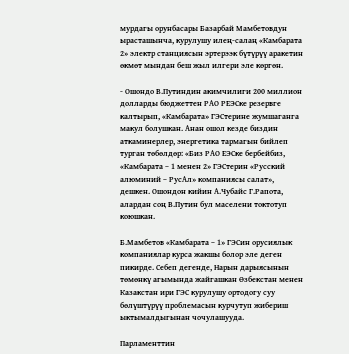мурдагы орунбасары Базарбай Мамбетовдун ырасташынча, курулушу илең-салаң «Камбарата 2» электр станциясын эртерээк бүтүрүү аракетин өкмөт мындан беш жыл илгери эле көргөн.

- Ошондо В.Путиндин акимчилиги 200 миллион долларды бюджеттен РАО РЕЭСке резервге калтырып, «Камбарата» ГЭСтерине жумшаганга макул болушкан. Анан ошол кезде биздин аткаминерлер, энергетика тармагын бийлеп турган төбөлдөр: «Биз РАО ЕЭСке бербейбиз, «Камбарата – 1 менен 2» ГЭСтерин «Русский алюминий – РусАл» компаниясы салат», дешкен. Ошондон кийин А.Чубайс Г.Рапота, алардан соң В.Путин бул маселени токтотуп коюшкан.

Б.Мамбетов «Камбарата – 1» ГЭСин орусиялык компаниялар курса жакшы болор эле деген пикирде. Себеп дегенде, Нарын дарыясынын төмөнкү агымында жайгашкан Өзбекстан менен Казакстан ири ГЭС курулушу ортодогу суу бөлүштүрүү проблемасын курчутуп жибериш ыктымалдыгынан чочулашууда.

Парламенттин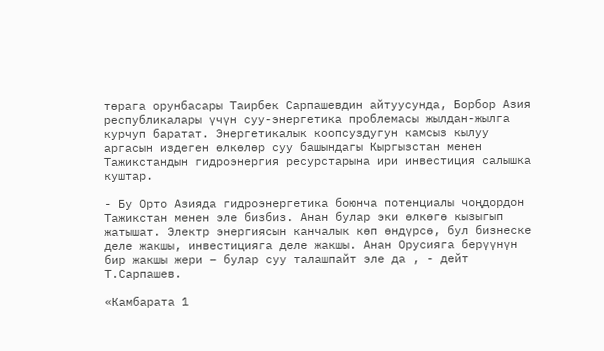төрага орунбасары Таирбек Сарпашевдин айтуусунда, Борбор Азия республикалары үчүн суу-энергетика проблемасы жылдан-жылга курчуп баратат. Энергетикалык коопсуздугун камсыз кылуу аргасын издеген өлкөлөр суу башындагы Кыргызстан менен Тажикстандын гидроэнергия ресурстарына ири инвестиция салышка куштар.

- Бу Орто Азияда гидроэнергетика боюнча потенциалы чоңдордон Тажикстан менен эле бизбиз. Анан булар эки өлкөгө кызыгып жатышат. Электр энергиясын канчалык көп өндүрсө, бул бизнеске деле жакшы, инвестицияга деле жакшы. Анан Орусияга берүүнүн бир жакшы жери – булар суу талашпайт эле да , - дейт Т.Сарпашев.

«Камбарата 1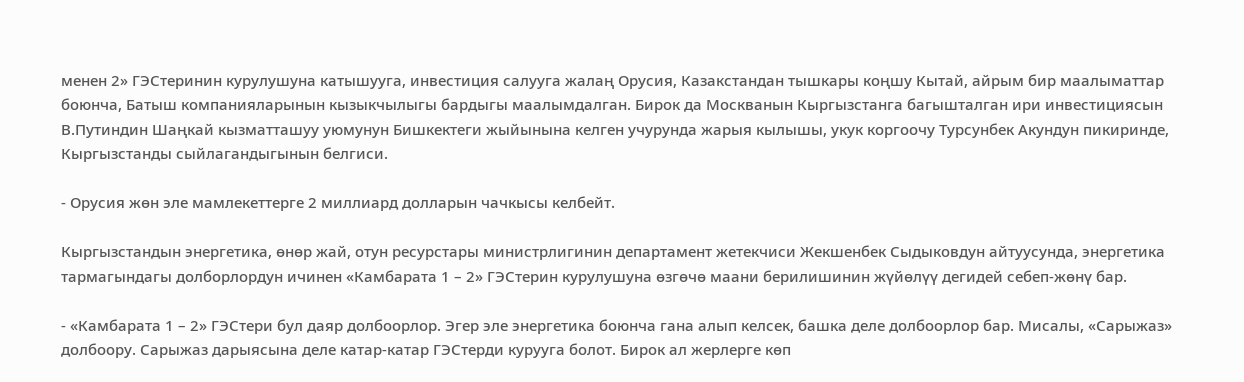менен 2» ГЭСтеринин курулушуна катышууга, инвестиция салууга жалаң Орусия, Казакстандан тышкары коңшу Кытай, айрым бир маалыматтар боюнча, Батыш компанияларынын кызыкчылыгы бардыгы маалымдалган. Бирок да Москванын Кыргызстанга багышталган ири инвестициясын В.Путиндин Шаңкай кызматташуу уюмунун Бишкектеги жыйынына келген учурунда жарыя кылышы, укук коргоочу Турсунбек Акундун пикиринде, Кыргызстанды сыйлагандыгынын белгиси.

- Орусия жөн эле мамлекеттерге 2 миллиард долларын чачкысы келбейт.

Кыргызстандын энергетика, өнөр жай, отун ресурстары министрлигинин департамент жетекчиси Жекшенбек Сыдыковдун айтуусунда, энергетика тармагындагы долборлордун ичинен «Камбарата 1 – 2» ГЭСтерин курулушуна өзгөчө маани берилишинин жүйөлүү дегидей себеп-жөнү бар.

- «Камбарата 1 – 2» ГЭСтери бул даяр долбоорлор. Эгер эле энергетика боюнча гана алып келсек, башка деле долбоорлор бар. Мисалы, «Сарыжаз» долбоору. Сарыжаз дарыясына деле катар-катар ГЭСтерди курууга болот. Бирок ал жерлерге көп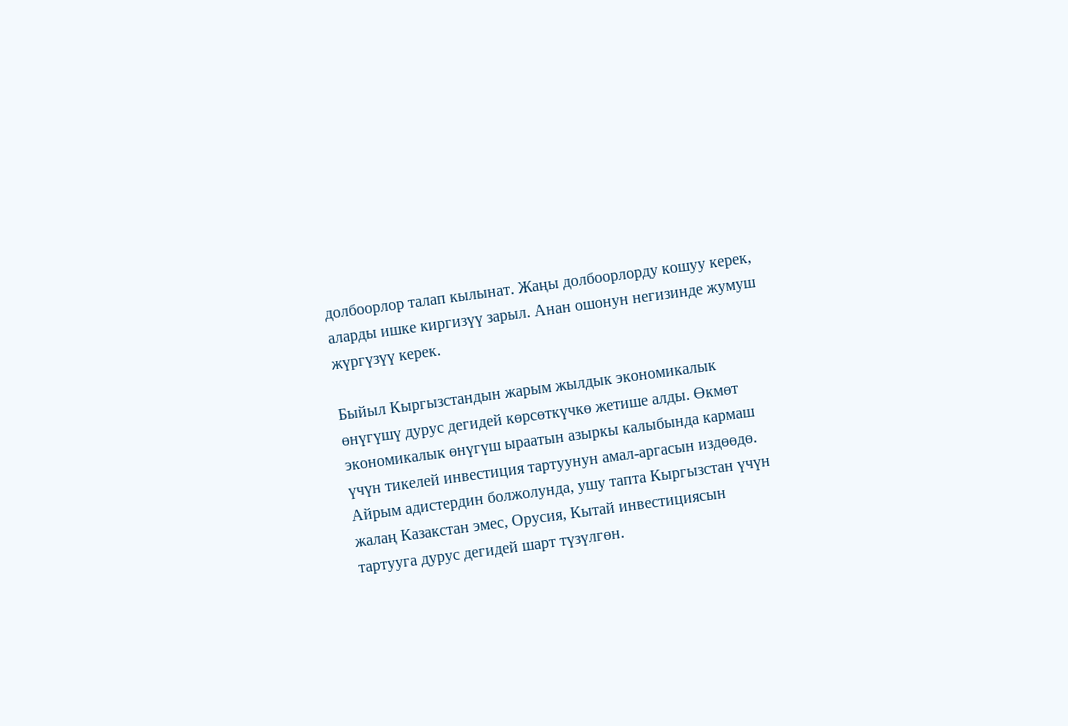долбоорлор талап кылынат. Жаңы долбоорлорду кошуу керек, аларды ишке киргизүү зарыл. Анан ошонун негизинде жумуш жүргүзүү керек.

Быйыл Кыргызстандын жарым жылдык экономикалык өнүгүшү дурус дегидей көрсөткүчкө жетише алды. Өкмөт экономикалык өнүгүш ыраатын азыркы калыбында кармаш үчүн тикелей инвестиция тартуунун амал-аргасын издөөдө. Айрым адистердин болжолунда, ушу тапта Кыргызстан үчүн жалаң Казакстан эмес, Орусия, Кытай инвестициясын тартууга дурус дегидей шарт түзүлгөн.